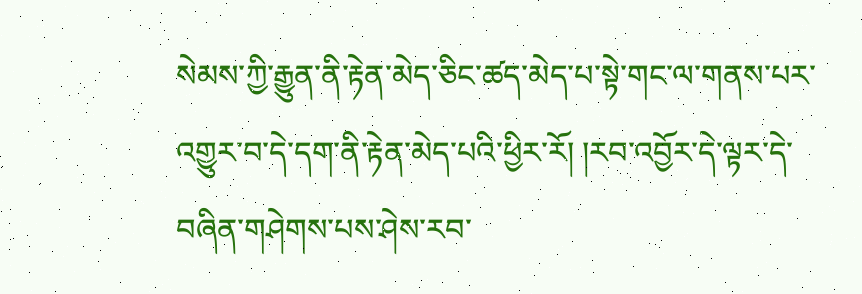སེམས་ཀྱི་རྒྱུན་ནི་རྟེན་མེད་ཅིང་ཚད་མེད་པ་སྟེ་གང་ལ་གནས་པར་འགྱུར་བ་དེ་དག་ནི་རྟེན་མེད་པའི་ཕྱིར་རོ། །རབ་འབྱོར་དེ་ལྟར་དེ་བཞིན་གཤེགས་པས་ཤེས་རབ་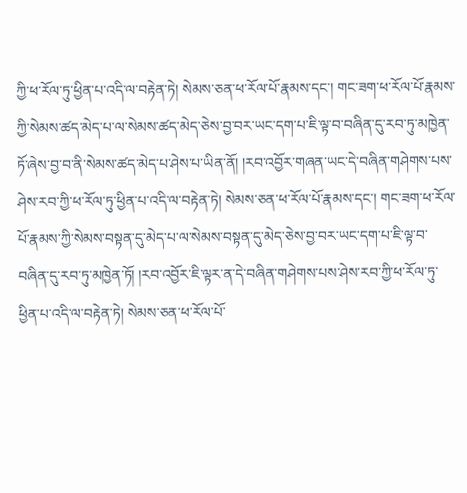ཀྱི་ཕ་རོལ་ཏུ་ཕྱིན་པ་འདི་ལ་བརྟེན་ཏེ། སེམས་ཅན་ཕ་རོལ་པོ་རྣམས་དང་། གང་ཟག་ཕ་རོལ་པོ་རྣམས་ཀྱི་སེམས་ཚད་མེད་པ་ལ་སེམས་ཚད་མེད་ཅེས་བྱ་བར་ཡང་དག་པ་ཇི་ལྟ་བ་བཞིན་དུ་རབ་ཏུ་མཁྱེན་ཏོ་ཞེས་བྱ་བ་ནི་སེམས་ཚད་མེད་པ་ཤེས་པ་ཡིན་ནོ། །རབ་འབྱོར་གཞན་ཡང་དེ་བཞིན་གཤེགས་པས་ཤེས་རབ་ཀྱི་ཕ་རོལ་ཏུ་ཕྱིན་པ་འདི་ལ་བརྟེན་ཏེ། སེམས་ཅན་ཕ་རོལ་པོ་རྣམས་དང་། གང་ཟག་ཕ་རོལ་པོ་རྣམས་ཀྱི་སེམས་བསྟན་དུ་མེད་པ་ལ་སེམས་བསྟན་དུ་མེད་ཅེས་བྱ་བར་ཡང་དག་པ་ཇི་ལྟ་བ་བཞིན་དུ་རབ་ཏུ་མཁྱེན་ཏོ། །རབ་འབྱོར་ཇི་ལྟར་ན་དེ་བཞིན་གཤེགས་པས་ཤེས་རབ་ཀྱི་ཕ་རོལ་ཏུ་ཕྱིན་པ་འདི་ལ་བརྟེན་ཏེ། སེམས་ཅན་ཕ་རོལ་པོ་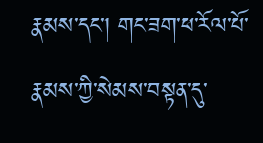རྣམས་དང་། གང་ཟག་ཕ་རོལ་པོ་རྣམས་ཀྱི་སེམས་བསྟན་དུ་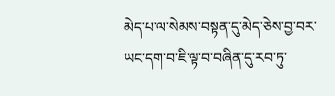མེད་པ་ལ་སེམས་བསྟན་དུ་མེད་ཅེས་བྱ་བར་ཡང་དག་བ་ཇི་ལྟ་བ་བཞིན་དུ་རབ་ཏུ་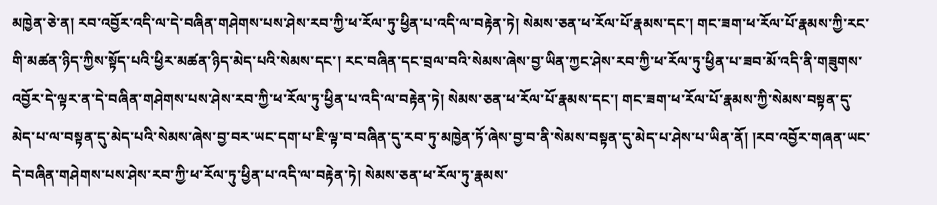མཁྱེན་ཅེ་ན། རབ་འབྱོར་འདི་ལ་དེ་བཞིན་གཤེགས་པས་ཤེས་རབ་ཀྱི་ཕ་རོལ་ཏུ་ཕྱིན་པ་འདི་ལ་བརྟེན་ཏེ། སེམས་ཅན་ཕ་རོལ་པོ་རྣམས་དང་། གང་ཟག་ཕ་རོལ་པོ་རྣམས་ཀྱི་རང་གི་མཚན་ཉིད་ཀྱིས་སྟོད་པའི་ཕྱིར་མཚན་ཉིད་མེད་པའི་སེམས་དང་། རང་བཞིན་དང་བྲལ་བའི་སེམས་ཞེས་བྱ་ཡིན་ཀྱང་ཤེས་རབ་ཀྱི་ཕ་རོལ་ཏུ་ཕྱིན་པ་ཟབ་མོ་འདི་ནི་གཟུགས་འབྱོར་དེ་ལྟར་ན་དེ་བཞིན་གཤེགས་པས་ཤེས་རབ་ཀྱི་ཕ་རོལ་ཏུ་ཕྱིན་པ་འདི་ལ་བརྟེན་ཏེ། སེམས་ཅན་ཕ་རོལ་པོ་རྣམས་དང་། གང་ཟག་ཕ་རོལ་པོ་རྣམས་ཀྱི་སེམས་བསྟན་དུ་མེད་པ་ལ་བསྟན་དུ་མེད་པའི་སེམས་ཞེས་བྱ་བར་ཡང་དག་པ་ཇི་ལྟ་བ་བཞིན་དུ་རབ་ཏུ་མཁྱེན་ཏོ་ཞེས་བྱ་བ་ནི་སེམས་བསྟན་དུ་མེད་པ་ཤེས་པ་ཡིན་ནོ། །རབ་འབྱོར་གཞན་ཡང་དེ་བཞིན་གཤེགས་པས་ཤེས་རབ་ཀྱི་ཕ་རོལ་ཏུ་ཕྱིན་པ་འདི་ལ་བརྟེན་ཏེ། སེམས་ཅན་ཕ་རོལ་ཏུ་རྣམས་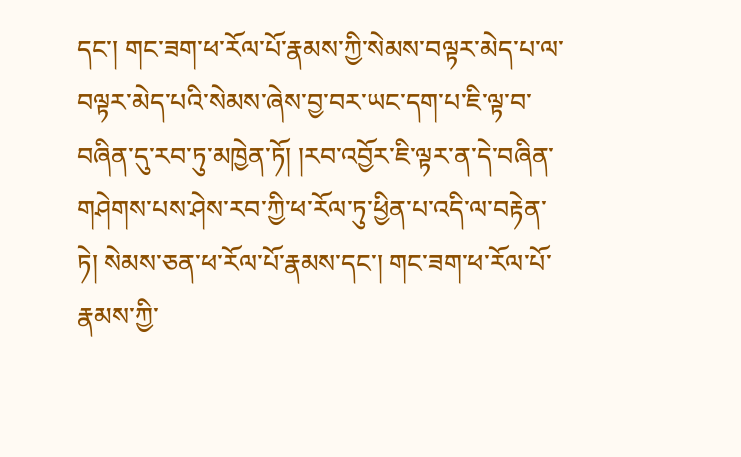དང་། གང་ཟག་ཕ་རོལ་པོ་རྣམས་ཀྱི་སེམས་བལྟར་མེད་པ་ལ་བལྟར་མེད་པའི་སེམས་ཞེས་བྱ་བར་ཡང་དག་པ་ཇི་ལྟ་བ་བཞིན་དུ་རབ་ཏུ་མཁྱེན་ཏོ། །རབ་འབྱོར་ཇི་ལྟར་ན་དེ་བཞིན་གཤེགས་པས་ཤེས་རབ་ཀྱི་ཕ་རོལ་ཏུ་ཕྱིན་པ་འདི་ལ་བརྟེན་ཏེ། སེམས་ཅན་ཕ་རོལ་པོ་རྣམས་དང་། གང་ཟག་ཕ་རོལ་པོ་རྣམས་ཀྱི་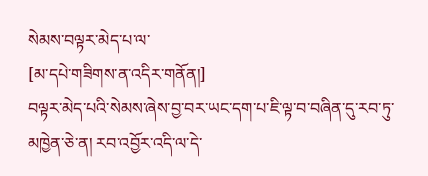སེམས་བལྟར་མེད་པ་ལ་
[མ་དཔེ་གཟིགས་ན་འདིར་གནོན།]
བལྟར་མེད་པའི་སེམས་ཞེས་བྱ་བར་ཡང་དག་པ་ཇི་ལྟ་བ་བཞིན་དུ་རབ་ཏུ་མཁྱེན་ཅེ་ན། རབ་འབྱོར་འདི་ལ་དེ་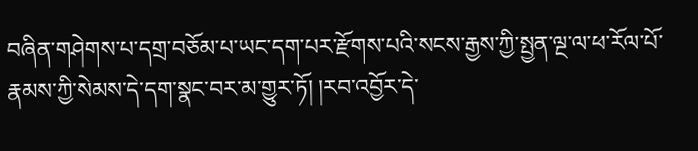བཞིན་གཤེགས་པ་དགྲ་བཅོམ་པ་ཡང་དག་པར་རྫོགས་པའི་སངས་རྒྱས་ཀྱི་སྤྱན་ལྔ་ལ་ཕ་རོལ་པོ་རྣམས་ཀྱི་སེམས་དེ་དག་སྣང་བར་མ་གྱུར་ཏོ། །རབ་འབྱོར་དེ་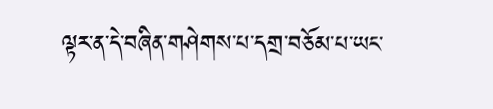ལྟར་ན་དེ་བཞིན་གཤེགས་པ་དགྲ་བཅོམ་པ་ཡང་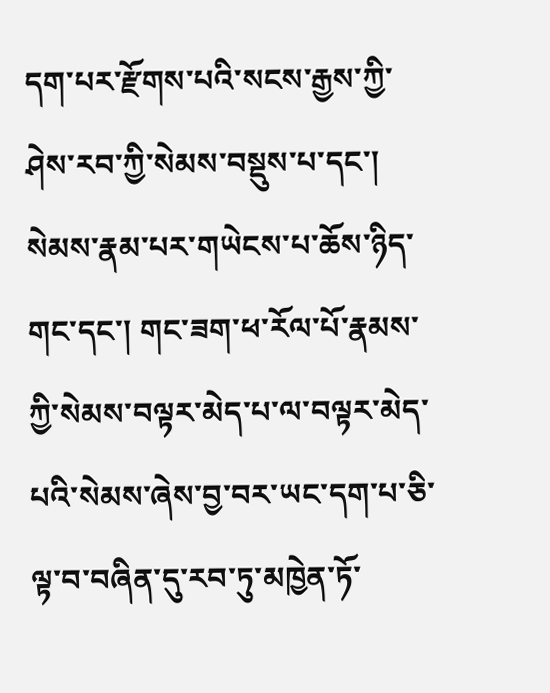དག་པར་རྫོགས་པའི་སངས་རྒྱས་ཀྱི་ཤེས་རབ་ཀྱི་སེམས་བསྡུས་པ་དང་། སེམས་རྣམ་པར་གཡེངས་པ་ཆོས་ཉིད་གང་དང་། གང་ཟག་ཕ་རོལ་པོ་རྣམས་ཀྱི་སེམས་བལྟར་མེད་པ་ལ་བལྟར་མེད་པའི་སེམས་ཞེས་བྱ་བར་ཡང་དག་པ་ཅི་ལྟ་བ་བཞིན་དུ་རབ་ཏུ་མཁྱེན་ཏོ་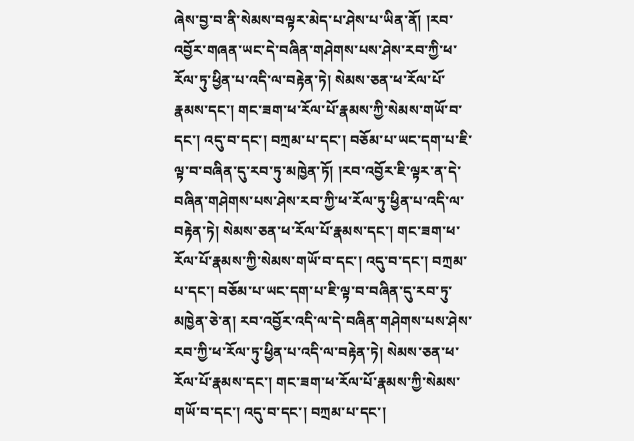ཞེས་བྱ་བ་ནི་སེམས་བལྟར་མེད་པ་ཤེས་པ་ཡིན་ནོ། །རབ་འབྱོར་གཞན་ཡང་དེ་བཞིན་གཤེགས་པས་ཤེས་རབ་ཀྱི་ཕ་རོལ་ཏུ་ཕྱིན་པ་འདི་ལ་བརྟེན་ཏེ། སེམས་ཅན་ཕ་རོལ་པོ་རྣམས་དང་། གང་ཟག་ཕ་རོལ་པོ་རྣམས་ཀྱི་སེམས་གཡོ་བ་དང་། འདུ་བ་དང་། བཀྲམ་པ་དང་། བཅོམ་པ་ཡང་དག་པ་ཇི་ལྟ་བ་བཞིན་དུ་རབ་ཏུ་མཁྱེན་ཏོ། །རབ་འབྱོར་ཇི་ལྟར་ན་དེ་བཞིན་གཤེགས་པས་ཤེས་རབ་ཀྱི་ཕ་རོལ་ཏུ་ཕྱིན་པ་འདི་ལ་བརྟེན་ཏེ། སེམས་ཅན་ཕ་རོལ་པོ་རྣམས་དང་། གང་ཟག་ཕ་རོལ་པོ་རྣམས་ཀྱི་སེམས་གཡོ་བ་དང་། འདུ་བ་དང་། བཀྲམ་པ་དང་། བཅོམ་པ་ཡང་དག་པ་ཇི་ལྟ་བ་བཞིན་དུ་རབ་ཏུ་མཁྱེན་ཅེ་ན། རབ་འབྱོར་འདི་ལ་དེ་བཞིན་གཤེགས་པས་ཤེས་རབ་ཀྱི་ཕ་རོལ་ཏུ་ཕྱིན་པ་འདི་ལ་བརྟེན་ཏེ། སེམས་ཅན་ཕ་རོལ་པོ་རྣམས་དང་། གང་ཟག་ཕ་རོལ་པོ་རྣམས་ཀྱི་སེམས་གཡོ་བ་དང་། འདུ་བ་དང་། བཀྲམ་པ་དང་།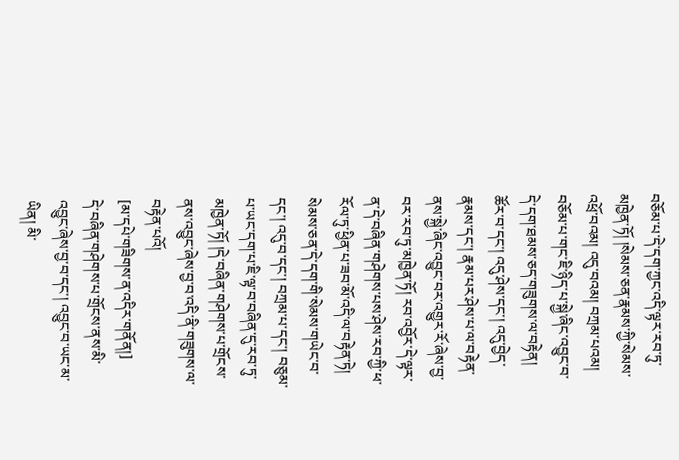བཅོམ་པ་དེ་དག་ཀྱང་འདི་ལྟར་རབ་ཏུ་མཁྱེན་ཏོ། །སེམས་ཅན་རྣམས་ཀྱི་སེམས་འཕྲོ་བའམ། འདུ་བའམ། བཀྲམ་པའམ། བཅོམ་པ་གང་ཇི་ཉིད་པ་སྐྱེ་ཞིང་འབྱུང་བ་དེ་དག་ཐམས་ཅད་གཟུགས་ལ་བརྟེན། ཚོར་བ་དང་། འདུ་ཤེས་དང་། འདུ་བྱེད་རྣམས་དང་། རྣམ་པར་ཤེས་པ་ལ་བརྟེན་ནས་སྐྱེ་ཞིང་འབྱུང་བར་འགྱུར་རོ་ཞེས་བྱ་བར་རབ་ཏུ་མཁྱེན་ཏོ། རབ་འབྱོར་དེ་ལྟར་ན་དེ་བཞིན་གཤེགས་པས་ཤེས་རབ་ཀྱི་ཕ་རོལ་ཏུ་ཕྱིན་པ་ཟབ་མོ་འདི་ལ་བརྟེན་ཏེ། སེམས་ཅན་དེ་དག་གི་སེམས་གཡེང་བ་དང་། འདུ་བ་དང་། བཀྲམ་པ་དང་། བཅུམ་པ་ཡང་དག་པ་ཇི་ལྟ་བ་བཞིན་དུ་རབ་ཏུ་མཁྱེན་ཏོ། །དེ་བཞིན་གཤེགས་པ་གྲོངས་ནས་འབྱུང་ཞེས་བྱ་བ་འདི་ནི་གཟུགས་ལ་བརྟེན་པའོ།
[མ་དཔེ་གཟིགས་ན་འདིར་གནོན།]
དེ་བཞིན་གཤེགས་པ་གྲོངས་ནས་མི་འབྱུང་ཞེས་བྱ་བ་དང་། འབྱུང་བ་ཡང་མ་ཡིན། མི་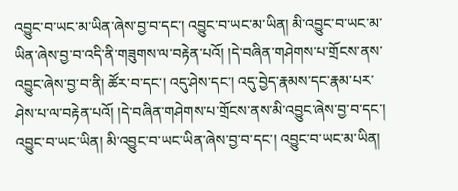འབྱུང་བ་ཡང་མ་ཡིན་ཞེས་བྱ་བ་དང་། འབྱུང་བ་ཡང་མ་ཡིན། མི་འབྱུང་བ་ཡང་མ་ཡིན་ཞེས་བྱ་བ་འདི་ནི་གཟུགས་ལ་བརྟེན་པའོ། །དེ་བཞིན་གཤེགས་པ་གྲོངས་ནས་འབྱུང་ཞེས་བྱ་བ་ནི། ཚོར་བ་དང་། འདུ་ཤེས་དང་། འདུ་བྱེད་རྣམས་དང་རྣམ་པར་ཤེས་པ་ལ་བརྟེན་པའོ། །དེ་བཞིན་གཤེགས་པ་གྲོངས་ནས་མི་འབྱུང་ཞེས་བྱ་བ་དང་། འབྱུང་བ་ཡང་ཡིན། མི་འབྱུང་བ་ཡང་ཡིན་ཞེས་བྱ་བ་དང་། འབྱུང་བ་ཡང་མ་ཡིན།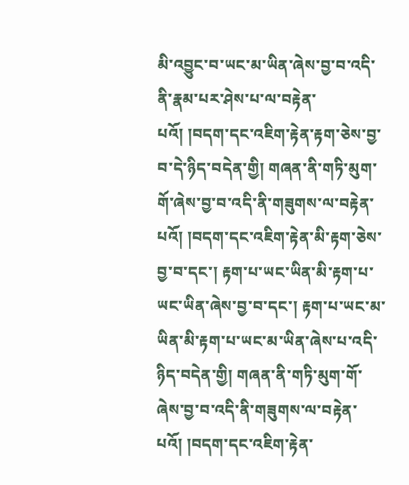མི་འབྱུང་བ་ཡང་མ་ཡིན་ཞེས་བྱ་བ་འདི་ནི་རྣམ་པར་ཤེས་པ་ལ་བརྟེན་པའོ། །བདག་དང་འཇིག་རྟེན་རྟག་ཅེས་བྱ་བ་དེ་ཉིད་བདེན་གྱི། གཞན་ནི་གཏི་མུག་གོ་ཞེས་བྱ་བ་འདི་ནི་གཟུགས་ལ་བརྟེན་པའོ། །བདག་དང་འཇིག་རྟེན་མི་རྟག་ཅེས་བྱ་བ་དང་། རྟག་པ་ཡང་ཡིན་མི་རྟག་པ་ཡང་ཡིན་ཞེས་བྱ་བ་དང་། རྟག་པ་ཡང་མ་ཡིན་མི་རྟག་པ་ཡང་མ་ཡིན་ཞེས་པ་འདི་ཉིད་བདེན་གྱི། གཞན་ནི་གཏི་མུག་གོ་ཞེས་བྱ་བ་འདི་ནི་གཟུགས་ལ་བརྟེན་པའོ། །བདག་དང་འཇིག་རྟེན་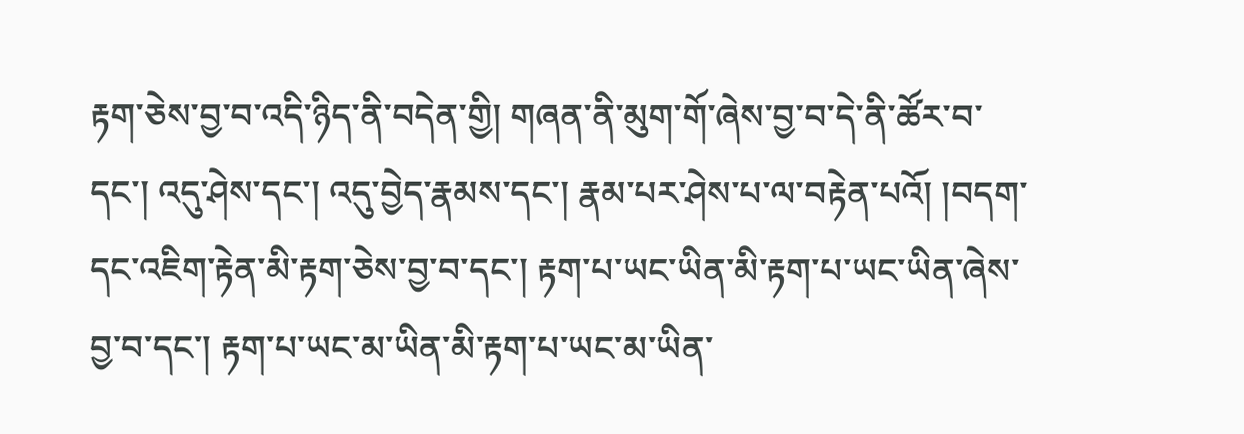རྟག་ཅེས་བྱ་བ་འདི་ཉིད་ནི་བདེན་གྱི། གཞན་ནི་མུག་གོ་ཞེས་བྱ་བ་དེ་ནི་ཚོར་བ་དང་། འདུ་ཤེས་དང་། འདུ་བྱེད་རྣམས་དང་། རྣམ་པར་ཤེས་པ་ལ་བརྟེན་པའོ། །བདག་དང་འཇིག་རྟེན་མི་རྟག་ཅེས་བྱ་བ་དང་། རྟག་པ་ཡང་ཡིན་མི་རྟག་པ་ཡང་ཡིན་ཞེས་བྱ་བ་དང་། རྟག་པ་ཡང་མ་ཡིན་མི་རྟག་པ་ཡང་མ་ཡིན་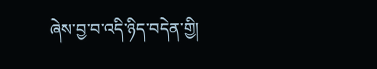ཞེས་བྱ་བ་འདི་ཉིད་བདེན་གྱི།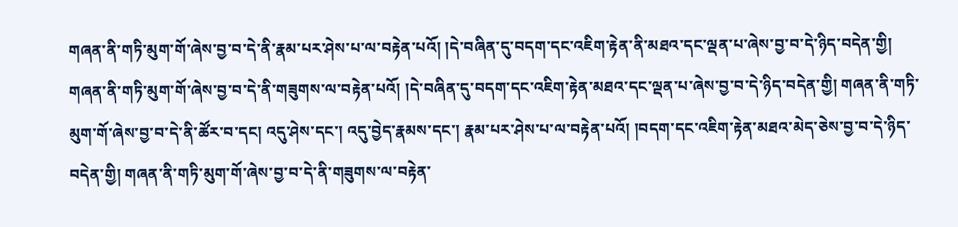གཞན་ནི་གཏི་མུག་གོ་ཞེས་བྱ་བ་དེ་ནི་རྣམ་པར་ཤེས་པ་ལ་བརྟེན་པའོ། །དེ་བཞིན་དུ་བདག་དང་འཇིག་རྟེན་ནི་མཐའ་དང་ལྡན་པ་ཞེས་བྱ་བ་དེ་ཉིད་བདེན་གྱི། གཞན་ནི་གཏི་མུག་གོ་ཞེས་བྱ་བ་དེ་ནི་གཟུགས་ལ་བརྟེན་པའོ། །དེ་བཞིན་དུ་བདག་དང་འཇིག་རྟེན་མཐའ་དང་ལྡན་པ་ཞེས་བྱ་བ་དེ་ཉིད་བདེན་གྱི། གཞན་ནི་གཏི་མུག་གོ་ཞེས་བྱ་བ་དེ་ནི་ཚོར་བ་དང། འདུ་ཤེས་དང་། འདུ་བྱེད་རྣམས་དང་། རྣམ་པར་ཤེས་པ་ལ་བརྟེན་པའོ། །བདག་དང་འཇིག་རྟེན་མཐའ་མེད་ཅེས་བྱ་བ་དེ་ཉིད་བདེན་གྱི། གཞན་ནི་གཏི་མུག་གོ་ཞེས་བྱ་བ་དེ་ནི་གཟུགས་ལ་བརྟེན་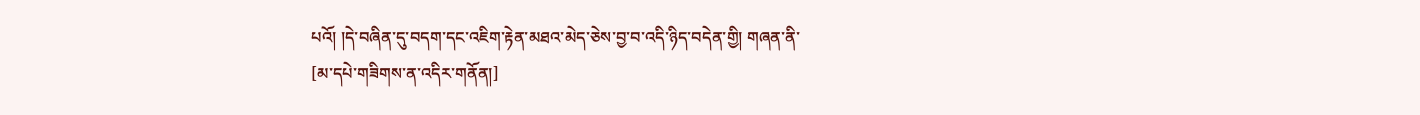པའོ། །དེ་བཞིན་དུ་བདག་དང་འཇིག་རྟེན་མཐའ་མེད་ཅེས་བྱ་བ་འདི་ཉིད་བདེན་གྱི། གཞན་ནི་
[མ་དཔེ་གཟིགས་ན་འདིར་གནོན།]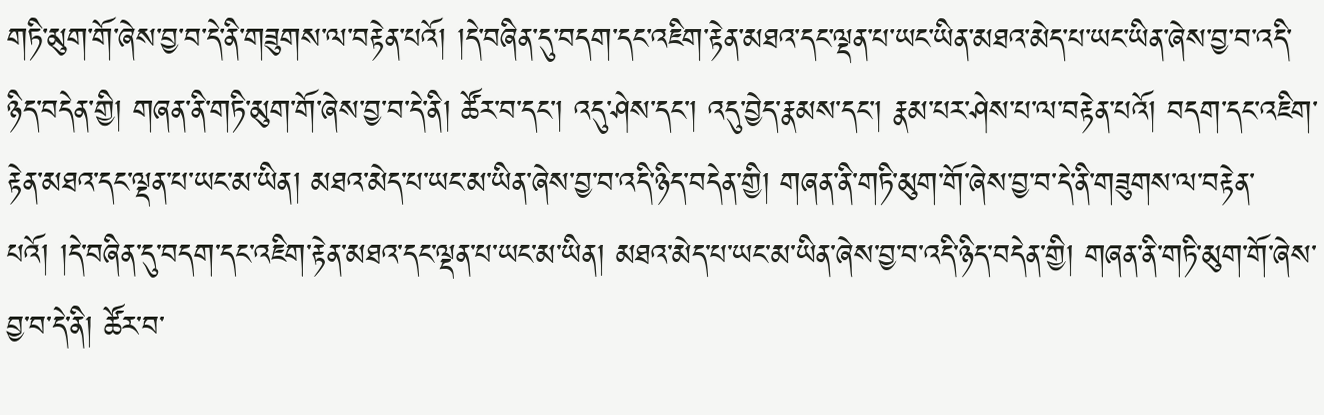གཏི་མུག་གོ་ཞེས་བྱ་བ་དེ་ནི་གཟུགས་ལ་བརྟེན་པའོ། །དེ་བཞིན་དུ་བདག་དང་འཇིག་རྟེན་མཐའ་དང་ལྡན་པ་ཡང་ཡིན་མཐའ་མེད་པ་ཡང་ཡིན་ཞེས་བྱ་བ་འདི་ཉིད་བདེན་གྱི། གཞན་ནི་གཏི་མུག་གོ་ཞེས་བྱ་བ་དེ་ནི། ཚོར་བ་དང་། འདུ་ཤེས་དང་། འདུ་བྱེད་རྣམས་དང་། རྣམ་པར་ཤེས་པ་ལ་བརྟེན་པའོ། བདག་དང་འཇིག་རྟེན་མཐའ་དང་ལྡན་པ་ཡང་མ་ཡིན། མཐའ་མེད་པ་ཡང་མ་ཡིན་ཞེས་བྱ་བ་འདི་ཉིད་བདེན་གྱི། གཞན་ནི་གཏི་མུག་གོ་ཞེས་བྱ་བ་དེ་ནི་གཟུགས་ལ་བརྟེན་པའོ། །དེ་བཞིན་དུ་བདག་དང་འཇིག་རྟེན་མཐའ་དང་ལྡན་པ་ཡང་མ་ཡིན། མཐའ་མེད་པ་ཡང་མ་ཡིན་ཞེས་བྱ་བ་འདི་ཉིད་བདེན་གྱི། གཞན་ནི་གཏི་མུག་གོ་ཞེས་བྱ་བ་དེ་ནི། ཚོར་བ་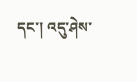དང་། འདུ་ཤེས་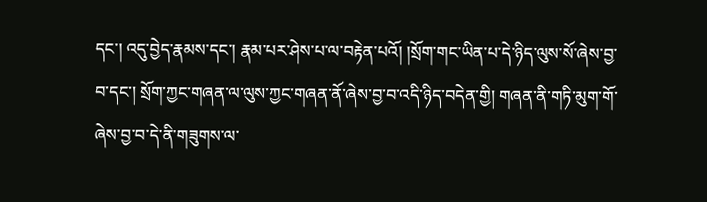དང་། འདུ་བྱེད་རྣམས་དང་། རྣམ་པར་ཤེས་པ་ལ་བརྟེན་པའོ། །སྲོག་གང་ཡིན་པ་དེ་ཉིད་ལུས་སོ་ཞེས་བྱ་བ་དང་། སྲོག་ཀྱང་གཞན་ལ་ལུས་ཀྱང་གཞན་ནོ་ཞེས་བྱ་བ་འདི་ཉིད་བདེན་གྱི། གཞན་ནི་གཏི་མུག་གོ་ཞེས་བྱ་བ་དེ་ནི་གཟུགས་ལ་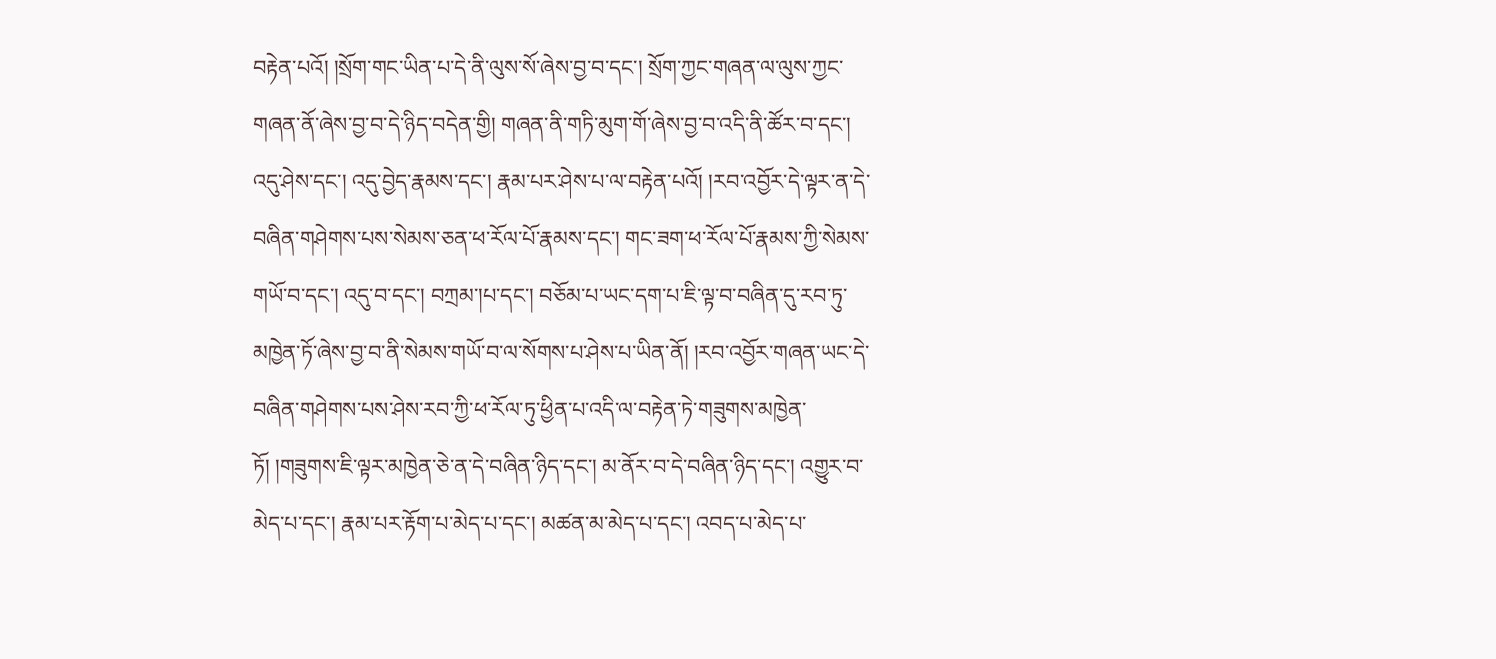བརྟེན་པའོ། །སྲོག་གང་ཡིན་པ་དེ་ནི་ལུས་སོ་ཞེས་བྱ་བ་དང་། སྲོག་ཀྱང་གཞན་ལ་ལུས་ཀྱང་གཞན་ནོ་ཞེས་བྱ་བ་དེ་ཉིད་བདེན་གྱི། གཞན་ནི་གཏི་མུག་གོ་ཞེས་བྱ་བ་འདི་ནི་ཚོར་བ་དང་། འདུ་ཤེས་དང་། འདུ་བྱེད་རྣམས་དང་། རྣམ་པར་ཤེས་པ་ལ་བརྟེན་པའོ། །རབ་འབྱོར་དེ་ལྟར་ན་དེ་བཞིན་གཤེགས་པས་སེམས་ཅན་ཕ་རོལ་པོ་རྣམས་དང་། གང་ཟག་ཕ་རོལ་པོ་རྣམས་ཀྱི་སེམས་གཡོ་བ་དང་། འདུ་བ་དང་། བཀྲམ་།པ་དང་། བཅོམ་པ་ཡང་དག་པ་ཇི་ལྟ་བ་བཞིན་དུ་རབ་ཏུ་མཁྱེན་ཏོ་ཞེས་བྱ་བ་ནི་སེམས་གཡོ་བ་ལ་སོགས་པ་ཤེས་པ་ཡིན་ནོ། །རབ་འབྱོར་གཞན་ཡང་དེ་བཞིན་གཤེགས་པས་ཤེས་རབ་ཀྱི་ཕ་རོལ་ཏུ་ཕྱིན་པ་འདི་ལ་བརྟེན་ཏེ་གཟུགས་མཁྱེན་ཏོ། །གཟུགས་ཇི་ལྟར་མཁྱེན་ཅེ་ན་དེ་བཞིན་ཉིད་དང་། མ་ནོར་བ་དེ་བཞིན་ཉིད་དང་། འགྱུར་བ་མེད་པ་དང་། རྣམ་པར་རྟོག་པ་མེད་པ་དང་། མཚན་མ་མེད་པ་དང་། འབད་པ་མེད་པ་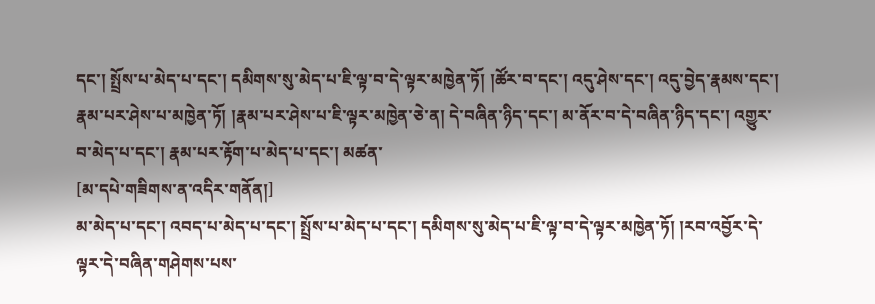དང་། སྤྲོས་པ་མེད་པ་དང་། དམིགས་སུ་མེད་པ་ཇི་ལྟ་བ་དེ་ལྟར་མཁྱེན་ཏོ། །ཚོར་བ་དང་། འདུ་ཤེས་དང་། འདུ་བྱེད་རྣམས་དང་། རྣམ་པར་ཤེས་པ་མཁྱེན་ཏོ། །རྣམ་པར་ཤེས་པ་ཇི་ལྟར་མཁྱེན་ཅེ་ན། དེ་བཞིན་ཉིད་དང་། མ་ནོར་བ་དེ་བཞིན་ཉིད་དང་། འགྱུར་བ་མེད་པ་དང་། རྣམ་པར་རྟོག་པ་མེད་པ་དང་། མཚན་
[མ་དཔེ་གཟིགས་ན་འདིར་གནོན།]
མ་མེད་པ་དང་། འབད་པ་མེད་པ་དང་། སྤྲོས་པ་མེད་པ་དང་། དམིགས་སུ་མེད་པ་ཇི་ལྟ་བ་དེ་ལྟར་མཁྱེན་ཏོ། །རབ་འབྱོར་དེ་ལྟར་དེ་བཞིན་གཤེགས་པས་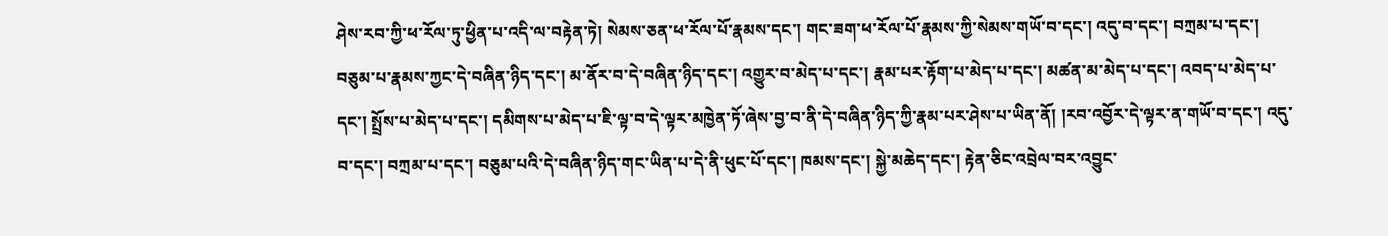ཤེས་རབ་ཀྱི་ཕ་རོལ་ཏུ་ཕྱིན་པ་འདི་ལ་བརྟེན་ཏེ། སེམས་ཅན་ཕ་རོལ་པོ་རྣམས་དང་། གང་ཟག་ཕ་རོལ་པོ་རྣམས་ཀྱི་སེམས་གཡོ་བ་དང་། འདུ་བ་དང་། བཀྲམ་པ་དང་། བཅུམ་པ་རྣམས་ཀྱང་དེ་བཞིན་ཉིད་དང་། མ་ནོར་བ་དེ་བཞིན་ཉིད་དང་། འགྱུར་བ་མེད་པ་དང་། རྣམ་པར་རྟོག་པ་མེད་པ་དང་། མཚན་མ་མེད་པ་དང་། འབད་པ་མེད་པ་དང་། སྤྲོས་པ་མེད་པ་དང་། དམིགས་པ་མེད་པ་ཇི་ལྟ་བ་དེ་ལྟར་མཁྱེན་ཏོ་ཞེས་བྱ་བ་ནི་དེ་བཞིན་ཉིད་ཀྱི་རྣམ་པར་ཤེས་པ་ཡིན་ནོ། །རབ་འབྱོར་དེ་ལྟར་ན་གཡོ་བ་དང་། འདུ་བ་དང་། བཀྲམ་པ་དང་། བཅུམ་པའི་དེ་བཞིན་ཉིད་གང་ཡིན་པ་དེ་ནི་ཕུང་པོ་དང་། ཁམས་དང་། སྐྱེ་མཆེད་དང་། རྟེན་ཅིང་འབྲེལ་བར་འབྱུང་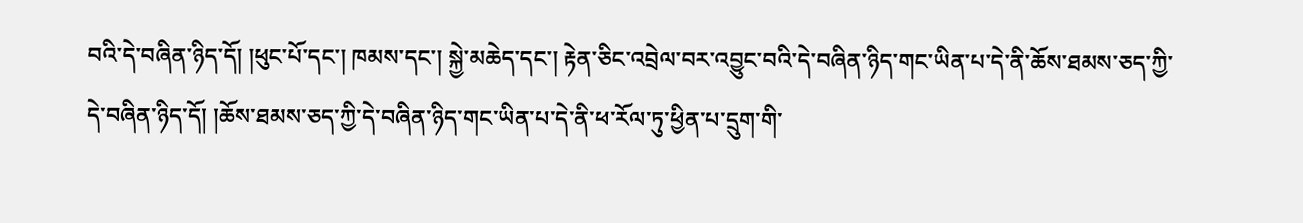བའི་དེ་བཞིན་ཉིད་དོ། །ཕུང་པོ་དང་། ཁམས་དང་། སྐྱེ་མཆེད་དང་། རྟེན་ཅིང་འབྲེལ་བར་འབྱུང་བའི་དེ་བཞིན་ཉིད་གང་ཡིན་པ་དེ་ནི་ཆོས་ཐམས་ཅད་ཀྱི་དེ་བཞིན་ཉིད་དོ། །ཆོས་ཐམས་ཅད་ཀྱི་དེ་བཞིན་ཉིད་གང་ཡིན་པ་དེ་ནི་ཕ་རོལ་ཏུ་ཕྱིན་པ་དྲུག་གི་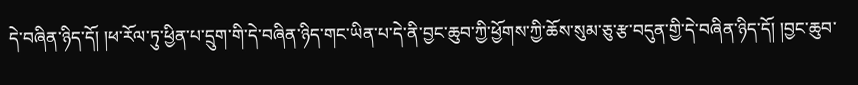དེ་བཞིན་ཉིད་དོ། །ཕ་རོལ་ཏུ་ཕྱིན་པ་དྲུག་གི་དེ་བཞིན་ཉིད་གང་ཡིན་པ་དེ་ནི་བྱང་ཆུབ་ཀྱི་ཕྱོགས་ཀྱི་ཆོས་སུམ་ཅུ་རྩ་བདུན་གྱི་དེ་བཞིན་ཉིད་དོ། །བྱང་ཆུབ་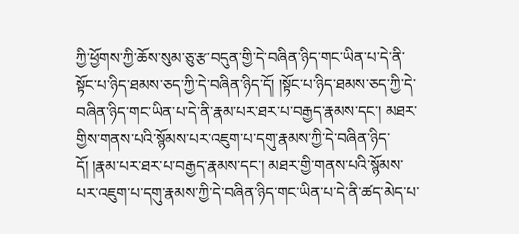ཀྱི་ཕྱོགས་ཀྱི་ཆོས་སུམ་ཅུ་རྩ་བདུན་གྱི་དེ་བཞིན་ཉིད་གང་ཡིན་པ་དེ་ནི་སྟོང་པ་ཉིད་ཐམས་ཅད་ཀྱི་དེ་བཞིན་ཉིད་དོ། །སྟོང་པ་ཉིད་ཐམས་ཅད་ཀྱི་དེ་བཞིན་ཉིད་གང་ཡིན་པ་དེ་ནི་རྣམ་པར་ཐར་པ་བརྒྱད་རྣམས་དང་། མཐར་གྱིས་གནས་པའི་སྙོམས་པར་འཇུག་པ་དགུ་རྣམས་ཀྱི་དེ་བཞིན་ཉིད་དོ། །རྣམ་པར་ཐར་པ་བརྒྱད་རྣམས་དང་། མཐར་གྱི་གནས་པའི་སྙོམས་པར་འཇུག་པ་དགུ་རྣམས་ཀྱི་དེ་བཞིན་ཉིད་གང་ཡིན་པ་དེ་ནི་ཚད་མེད་པ་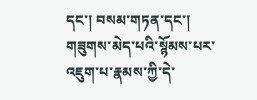དང་། བསམ་གཏན་དང་། གཟུགས་མེད་པའི་སྙོམས་པར་འཇུག་པ་རྣམས་ཀྱི་དེ་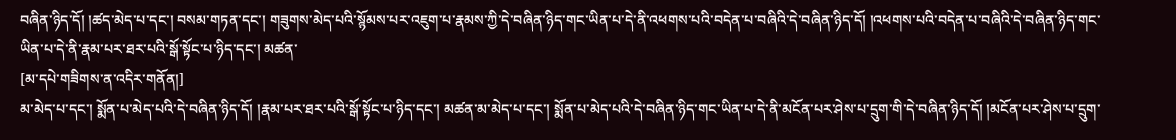བཞིན་ཉིད་དོ། །ཚད་མེད་པ་དང་། བསམ་གཏན་དང་། གཟུགས་མེད་པའི་སྙོམས་པར་འཇུག་པ་རྣམས་ཀྱི་དེ་བཞིན་ཉིད་གང་ཡིན་པ་དེ་ནི་འཕགས་པའི་བདེན་པ་བཞིའི་དེ་བཞིན་ཉིད་དོ། །འཕགས་པའི་བདེན་པ་བཞིའི་དེ་བཞིན་ཉིད་གང་ཡིན་པ་དེ་ནི་རྣམ་པར་ཐར་པའི་སྒོ་སྟོང་པ་ཉིད་དང་། མཚན་
[མ་དཔེ་གཟིགས་ན་འདིར་གནོན།]
མ་མེད་པ་དང་། སྨོན་པ་མེད་པའི་དེ་བཞིན་ཉིད་དོ། །རྣམ་པར་ཐར་པའི་སྒོ་སྟོང་པ་ཉིད་དང་། མཚན་མ་མེད་པ་དང་། སྨོན་པ་མེད་པའི་དེ་བཞིན་ཉིད་གང་ཡིན་པ་དེ་ནི་མངོན་པར་ཤེས་པ་དྲུག་གི་དེ་བཞིན་ཉིད་དོ། །མངོན་པར་ཤེས་པ་དྲུག་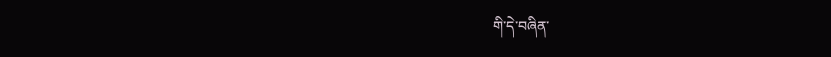གི་དེ་བཞིན་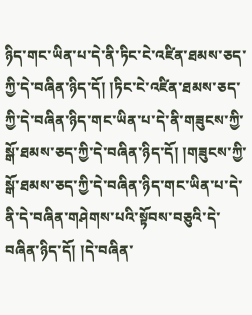ཉིད་གང་ཡིན་པ་དེ་ནི་ཏིང་ངེ་འཛིན་ཐམས་ཅད་ཀྱི་དེ་བཞིན་ཉིད་དོ། །ཏིང་ངེ་འཛིན་ཐམས་ཅད་ཀྱི་དེ་བཞིན་ཉིད་གང་ཡིན་པ་དེ་ནི་གཟུངས་ཀྱི་སྒོ་ཐམས་ཅད་ཀྱི་དེ་བཞིན་ཉིད་དོ། །གཟུངས་ཀྱི་སྒོ་ཐམས་ཅད་ཀྱི་དེ་བཞིན་ཉིད་གང་ཡིན་པ་དེ་ནི་དེ་བཞིན་གཤེགས་པའི་སྟོབས་བཅུའི་དེ་བཞིན་ཉིད་དོ། །དེ་བཞིན་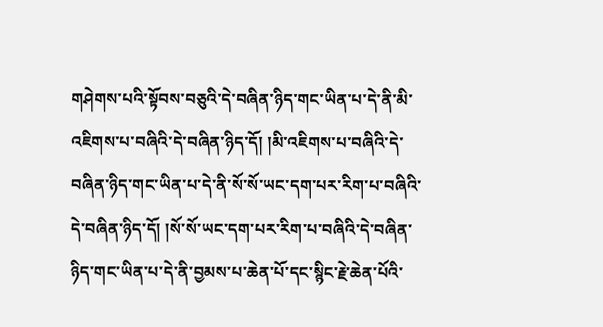གཤེགས་པའི་སྟོབས་བཅུའི་དེ་བཞིན་ཉིད་གང་ཡིན་པ་དེ་ནི་མི་འཇིགས་པ་བཞིའི་དེ་བཞིན་ཉིད་དོ། །མི་འཇིགས་པ་བཞིའི་དེ་བཞིན་ཉིད་གང་ཡིན་པ་དེ་ནི་སོ་སོ་ཡང་དག་པར་རིག་པ་བཞིའི་དེ་བཞིན་ཉིད་དོ། །སོ་སོ་ཡང་དག་པར་རིག་པ་བཞིའི་དེ་བཞིན་ཉིད་གང་ཡིན་པ་དེ་ནི་བྱམས་པ་ཆེན་པོ་དང་སྙིང་རྗེ་ཆེན་པོའི་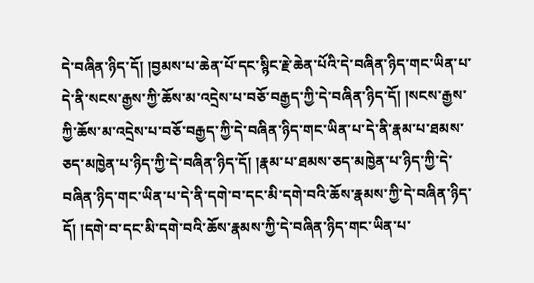དེ་བཞིན་ཉིད་དོ། །བྱམས་པ་ཆེན་པོ་དང་སྙིང་རྗེ་ཆེན་པོའི་དེ་བཞིན་ཉིད་གང་ཡིན་པ་དེ་ནི་སངས་རྒྱས་ཀྱི་ཆོས་མ་འདྲེས་པ་བཅོ་བརྒྱད་ཀྱི་དེ་བཞིན་ཉིད་དོ། །སངས་རྒྱས་ཀྱི་ཆོས་མ་འདྲེས་པ་བཅོ་བརྒྱད་ཀྱི་དེ་བཞིན་ཉིད་གང་ཡིན་པ་དེ་ནི་རྣམ་པ་ཐམས་ཅད་མཁྱེན་པ་ཉིད་ཀྱི་དེ་བཞིན་ཉིད་དོ། །རྣམ་པ་ཐམས་ཅད་མཁྱེན་པ་ཉིད་ཀྱི་དེ་བཞིན་ཉིད་གང་ཡིན་པ་དེ་ནི་དགེ་བ་དང་མི་དགེ་བའི་ཆོས་རྣམས་ཀྱི་དེ་བཞིན་ཉིད་དོ། །དགེ་བ་དང་མི་དགེ་བའི་ཆོས་རྣམས་ཀྱི་དེ་བཞིན་ཉིད་གང་ཡིན་པ་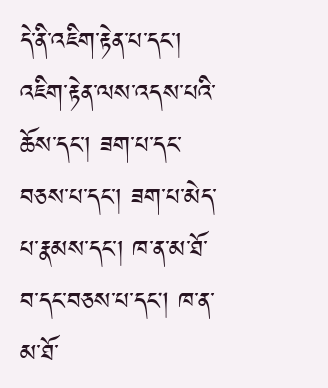དེ་ནི་འཇིག་རྟེན་པ་དང་། འཇིག་རྟེན་ལས་འདས་པའི་ཆོས་དང་། ཟག་པ་དང་བཅས་པ་དང་། ཟག་པ་མེད་པ་རྣམས་དང་། ཁ་ན་མ་ཐོ་བ་དང་བཅས་པ་དང། ཁ་ན་མ་ཐོ་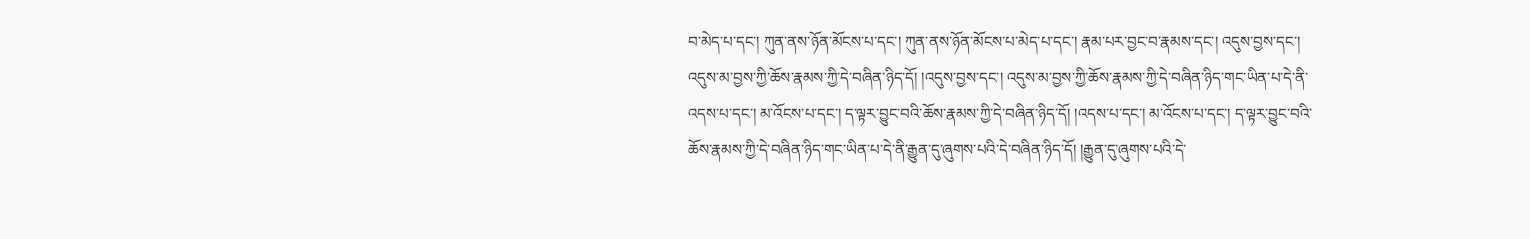བ་མེད་པ་དང་། ཀུན་ནས་ཉོན་མོངས་པ་དང་། ཀུན་ནས་ཉོན་མོངས་པ་མེད་པ་དང་། རྣམ་པར་བྱང་བ་རྣམས་དང་། འདུས་བྱས་དང་། འདུས་མ་བྱས་ཀྱི་ཆོས་རྣམས་ཀྱི་དེ་བཞིན་ཉིད་དོ། །འདུས་བྱས་དང་། འདུས་མ་བྱས་ཀྱི་ཆོས་རྣམས་ཀྱི་དེ་བཞིན་ཉིད་གང་ཡིན་པ་དེ་ནི་འདས་པ་དང་། མ་འོངས་པ་དང་། ད་ལྟར་བྱུང་བའི་ཆོས་རྣམས་ཀྱི་དེ་བཞིན་ཉིད་དོ། །འདས་པ་དང་། མ་འོངས་པ་དང་། ད་ལྟར་བྱུང་བའི་ཆོས་རྣམས་ཀྱི་དེ་བཞིན་ཉིད་གང་ཡིན་པ་དེ་ནི་རྒྱུན་དུ་ཞུགས་པའི་དེ་བཞིན་ཉིད་དོ། །རྒྱུན་དུ་ཞུགས་པའི་དེ་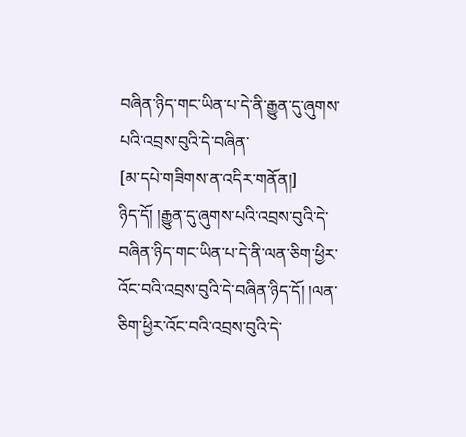བཞིན་ཉིད་གང་ཡིན་པ་དེ་ནི་རྒྱུན་དུ་ཞུགས་པའི་འབྲས་བུའི་དེ་བཞིན་
[མ་དཔེ་གཟིགས་ན་འདིར་གནོན།]
ཉིད་དོ། །རྒྱུན་དུ་ཞུགས་པའི་འབྲས་བུའི་དེ་བཞིན་ཉིད་གང་ཡིན་པ་དེ་ནི་ལན་ཅིག་ཕྱིར་འོང་བའི་འབྲས་བུའི་དེ་བཞིན་ཉིད་དོ། །ལན་ཅིག་ཕྱིར་འོང་བའི་འབྲས་བུའི་དེ་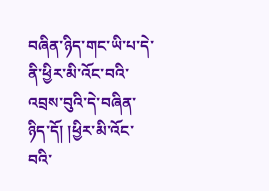བཞིན་ཉིད་གང་ཡི་པ་དེ་ནི་ཕྱིར་མི་འོང་བའི་འབྲས་བུའི་དེ་བཞིན་ཉིད་དོ། །ཕྱིར་མི་འོང་བའི་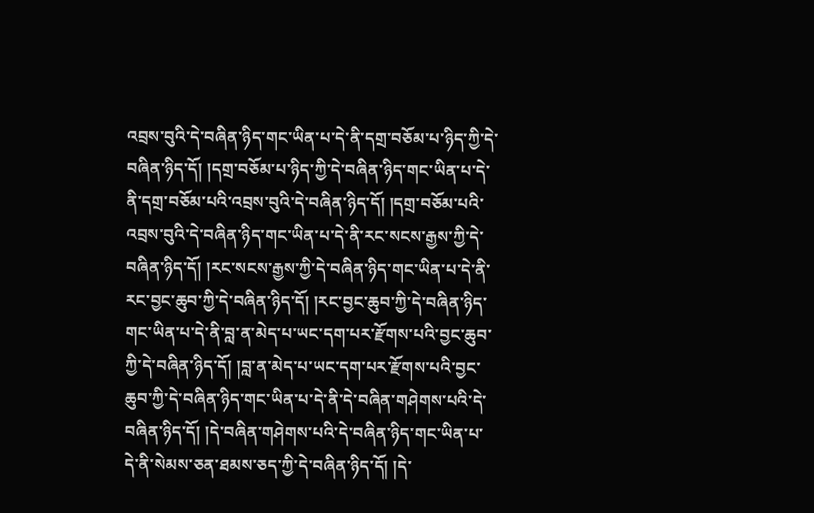འབྲས་བུའི་དེ་བཞིན་ཉིད་གང་ཡིན་པ་དེ་ནི་དགྲ་བཅོམ་པ་ཉིད་ཀྱི་དེ་བཞིན་ཉིད་དོ། །དགྲ་བཅོམ་པ་ཉིད་ཀྱི་དེ་བཞིན་ཉིད་གང་ཡིན་པ་དེ་ནི་དགྲ་བཅོམ་པའི་འབྲས་བུའི་དེ་བཞིན་ཉིད་དོ། །དགྲ་བཅོམ་པའི་འབྲས་བུའི་དེ་བཞིན་ཉིད་གང་ཡིན་པ་དེ་ནི་རང་སངས་རྒྱས་ཀྱི་དེ་བཞིན་ཉིད་དོ། །རང་སངས་རྒྱས་ཀྱི་དེ་བཞིན་ཉིད་གང་ཡིན་པ་དེ་ནི་རང་བྱང་ཆུབ་ཀྱི་དེ་བཞིན་ཉིད་དོ། །རང་བྱང་ཆུབ་ཀྱི་དེ་བཞིན་ཉིད་གང་ཡིན་པ་དེ་ནི་བླ་ན་མེད་པ་ཡང་དག་པར་རྫོགས་པའི་བྱང་ཆུབ་ཀྱི་དེ་བཞིན་ཉིད་དོ། །བླ་ན་མེད་པ་ཡང་དག་པར་རྫོགས་པའི་བྱང་ཆུབ་ཀྱི་དེ་བཞིན་ཉིད་གང་ཡིན་པ་དེ་ནི་དེ་བཞིན་གཤེགས་པའི་དེ་བཞིན་ཉིད་དོ། །དེ་བཞིན་གཤེགས་པའི་དེ་བཞིན་ཉིད་གང་ཡིན་པ་དེ་ནི་སེམས་ཅན་ཐམས་ཅད་ཀྱི་དེ་བཞིན་ཉིད་དོ། །དེ་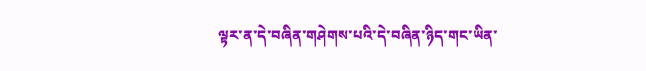ལྟར་ན་དེ་བཞིན་གཤེགས་པའི་དེ་བཞིན་ཉིད་གང་ཡིན་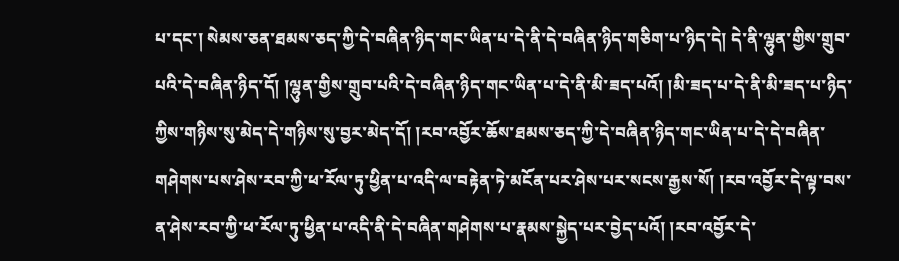པ་དང་། སེམས་ཅན་ཐམས་ཅད་ཀྱི་དེ་བཞིན་ཉིད་གང་ཡིན་པ་དེ་ནི་དེ་བཞིན་ཉིད་གཅིག་པ་ཉིད་དེ། དེ་ནི་ལྷུན་གྱིས་གྲུབ་པའི་དེ་བཞིན་ཉིད་དོ། །ལྷུན་གྱིས་གྲུབ་པའི་དེ་བཞིན་ཉིད་གང་ཡིན་པ་དེ་ནི་མི་ཟད་པའོ། །མི་ཟད་པ་དེ་ནི་མི་ཟད་པ་ཉིད་ཀྱིས་གཉིས་སུ་མེད་དེ་གཉིས་སུ་བྱར་མེད་དོ། །རབ་འབྱོར་ཆོས་ཐམས་ཅད་ཀྱི་དེ་བཞིན་ཉིད་གང་ཡིན་པ་དེ་དེ་བཞིན་གཤེགས་པས་ཤེས་རབ་ཀྱི་ཕ་རོལ་ཏུ་ཕྱིན་པ་འདི་ལ་བརྟེན་ཏེ་མངོན་པར་ཤེས་པར་སངས་རྒྱས་སོ། །རབ་འབྱོར་དེ་ལྟ་བས་ན་ཤེས་རབ་ཀྱི་ཕ་རོལ་ཏུ་ཕྱིན་པ་འདི་ནི་དེ་བཞིན་གཤེགས་པ་རྣམས་སྐྱེད་པར་བྱེད་པའོ། །རབ་འབྱོར་དེ་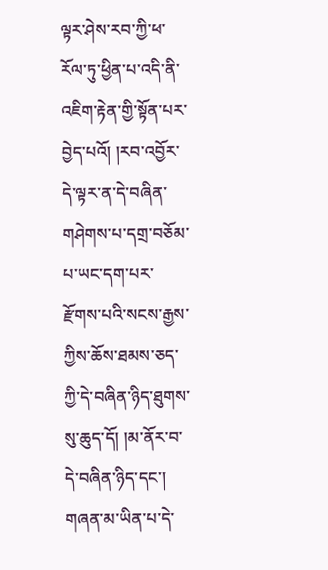ལྟར་ཤེས་རབ་ཀྱི་ཕ་རོལ་ཏུ་ཕྱིན་པ་འདི་ནི་འཇིག་རྟེན་གྱི་སྟོན་པར་བྱེད་པའོ། །རབ་འབྱོར་དེ་ལྟར་ན་དེ་བཞིན་གཤེགས་པ་དགྲ་བཅོམ་པ་ཡང་དག་པར་རྫོགས་པའི་སངས་རྒྱས་ཀྱིས་ཆོས་ཐམས་ཅད་ཀྱི་དེ་བཞིན་ཉིད་ཐུགས་སུ་ཆུད་དོ། །མ་ནོར་བ་དེ་བཞིན་ཉིད་དང་། གཞན་མ་ཡིན་པ་དེ་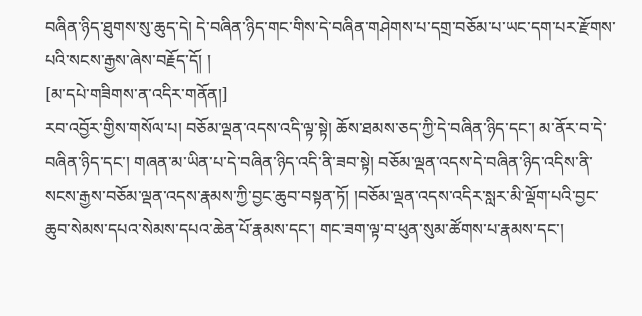བཞིན་ཉིད་ཐུགས་སུ་ཆུད་དེ། དེ་བཞིན་ཉིད་གང་གིས་དེ་བཞིན་གཤེགས་པ་དགྲ་བཅོམ་པ་ཡང་དག་པར་རྫོགས་པའི་སངས་རྒྱས་ཞེས་བརྗོད་དོ། །
[མ་དཔེ་གཟིགས་ན་འདིར་གནོན།]
རབ་འབྱོར་གྱིས་གསོལ་པ། བཅོམ་ལྡན་འདས་འདི་ལྟ་སྟེ། ཆོས་ཐམས་ཅད་ཀྱི་དེ་བཞིན་ཉིད་དང་། མ་ནོར་བ་དེ་བཞིན་ཉིད་དང་། གཞན་མ་ཡིན་པ་དེ་བཞིན་ཉིད་འདི་ནི་ཟབ་སྟེ། བཅོམ་ལྡན་འདས་དེ་བཞིན་ཉིད་འདིས་ནི་སངས་རྒྱས་བཅོམ་ལྡན་འདས་རྣམས་ཀྱི་བྱང་ཆུབ་བསྟན་ཏོ། །བཅོམ་ལྡན་འདས་འདིར་སླར་མི་ལྡོག་པའི་བྱང་ཆུབ་སེམས་དཔའ་སེམས་དཔའ་ཆེན་པོ་རྣམས་དང་། གང་ཟག་ལྟ་བ་ཕུན་སུམ་ཚོགས་པ་རྣམས་དང་།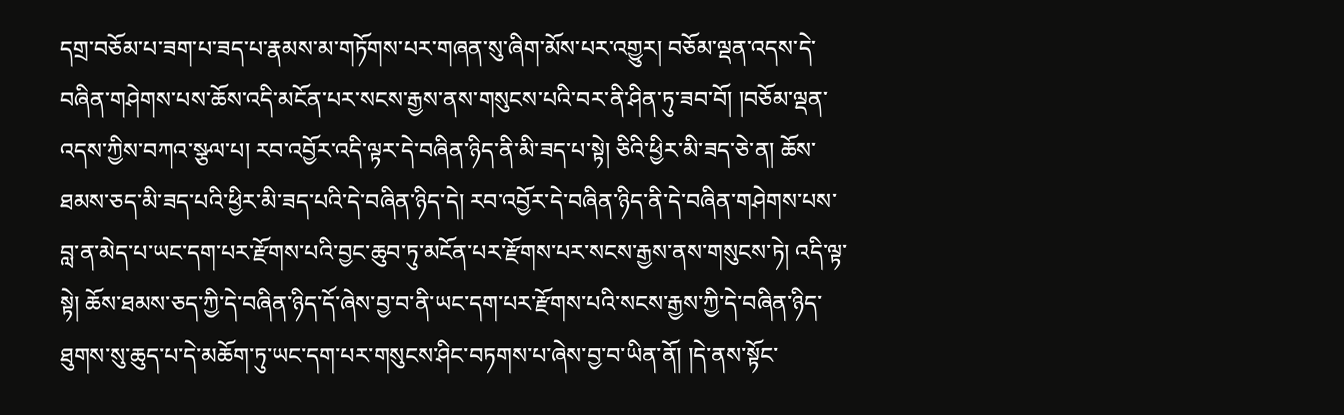དགྲ་བཅོམ་པ་ཟག་པ་ཟད་པ་རྣམས་མ་གཏོགས་པར་གཞན་སུ་ཞིག་མོས་པར་འགྱུར། བཅོམ་ལྡན་འདས་དེ་བཞིན་གཤེགས་པས་ཆོས་འདི་མངོན་པར་སངས་རྒྱས་ནས་གསུངས་པའི་བར་ནི་ཤིན་ཏུ་ཟབ་བོ། །བཅོམ་ལྡན་འདས་ཀྱིས་བཀའ་སྩལ་པ། རབ་འབྱོར་འདི་ལྟར་དེ་བཞིན་ཉིད་ནི་མི་ཟད་པ་སྟེ། ཅིའི་ཕྱིར་མི་ཟད་ཅེ་ན། ཆོས་ཐམས་ཅད་མི་ཟད་པའི་ཕྱིར་མི་ཟད་པའི་དེ་བཞིན་ཉིད་དེ། རབ་འབྱོར་དེ་བཞིན་ཉིད་ནི་དེ་བཞིན་གཤེགས་པས་བླ་ན་མེད་པ་ཡང་དག་པར་རྫོགས་པའི་བྱང་ཆུབ་ཏུ་མངོན་པར་རྫོགས་པར་སངས་རྒྱས་ནས་གསུངས་ཏེ། འདི་ལྟ་སྟེ། ཆོས་ཐམས་ཅད་ཀྱི་དེ་བཞིན་ཉིད་དོ་ཞེས་བྱ་བ་ནི་ཡང་དག་པར་རྫོགས་པའི་སངས་རྒྱས་ཀྱི་དེ་བཞིན་ཉིད་ཐུགས་སུ་ཆུད་པ་དེ་མཆོག་ཏུ་ཡང་དག་པར་གསུངས་ཤིང་བཏགས་པ་ཞེས་བྱ་བ་ཡིན་ནོ། །དེ་ནས་སྟོང་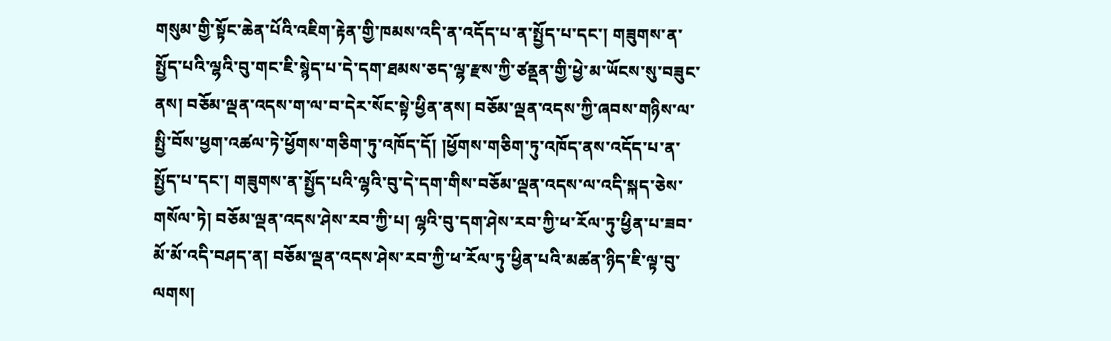གསུམ་གྱི་སྟོང་ཆེན་པོའི་འཇིག་རྟེན་གྱི་ཁམས་འདི་ན་འདོད་པ་ན་སྤྱོད་པ་དང་། གཟུགས་ན་སྤྱོད་པའི་ལྷའི་བུ་གང་ཇི་སྙེད་པ་དེ་དག་ཐམས་ཅད་ལྷ་རྫས་ཀྱི་ཙནྡན་གྱི་ཕྱེ་མ་ཡོངས་སུ་བཟུང་ནས། བཅོམ་ལྡན་འདས་ག་ལ་བ་དེར་སོང་སྟེ་ཕྱིན་ནས། བཅོམ་ལྡན་འདས་ཀྱི་ཞབས་གཉིས་ལ་སྤྱི་བོས་ཕྱག་འཚལ་ཏེ་ཕྱོགས་གཅིག་ཏུ་འཁོད་དོ། །ཕྱོགས་གཅིག་ཏུ་འཁོད་ནས་འདོད་པ་ན་སྤྱོད་པ་དང་། གཟུགས་ན་སྤྱོད་པའི་ལྷའི་བུ་དེ་དག་གིས་བཅོམ་ལྡན་འདས་ལ་འདི་སྐད་ཅེས་གསོལ་ཏེ། བཅོམ་ལྡན་འདས་ཤེས་རབ་ཀྱི་པ། ལྷའི་བུ་དག་ཤེས་རབ་ཀྱི་ཕ་རོལ་ཏུ་ཕྱིན་པ་ཟབ་མོ་མོ་འདི་བཤད་ན། བཅོམ་ལྡན་འདས་ཤེས་རབ་ཀྱི་ཕ་རོལ་ཏུ་ཕྱིན་པའི་མཚན་ཉིད་ཇི་ལྟ་བུ་ལགས།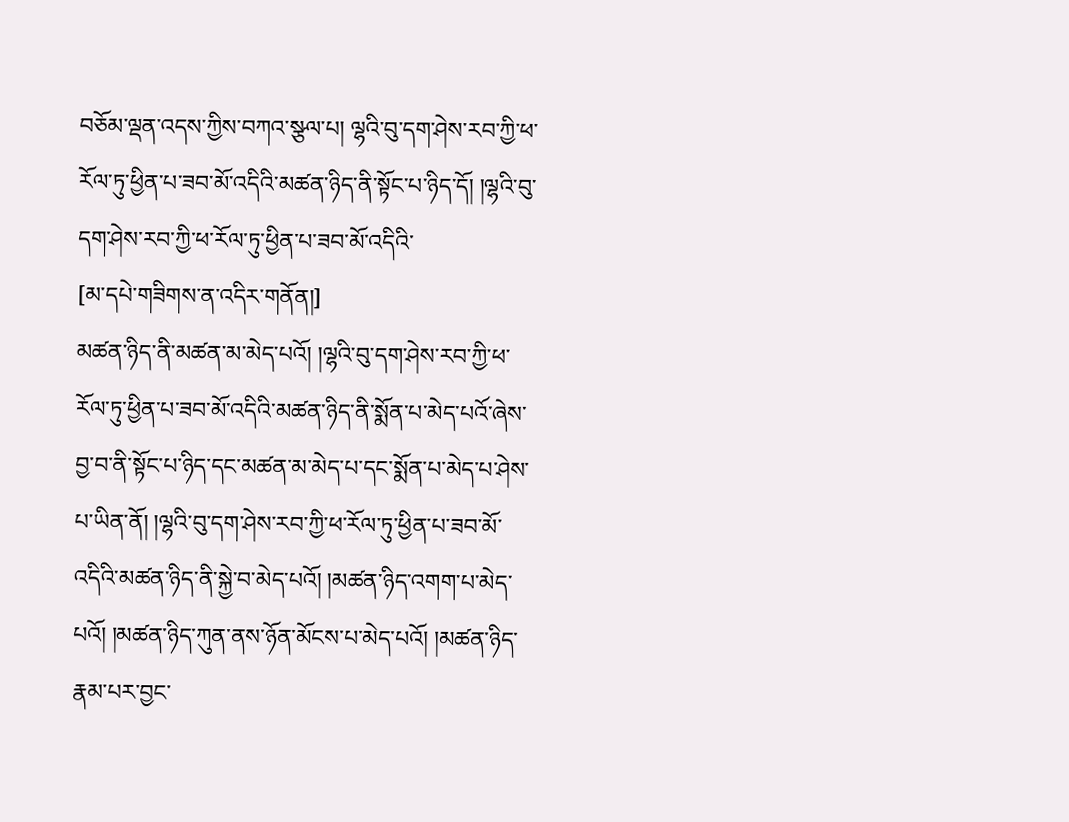བཅོམ་ལྡན་འདས་ཀྱིས་བཀའ་སྩལ་པ། ལྷའི་བུ་དག་ཤེས་རབ་ཀྱི་ཕ་རོལ་ཏུ་ཕྱིན་པ་ཟབ་མོ་འདིའི་མཚན་ཉིད་ནི་སྟོང་པ་ཉིད་དོ། །ལྷའི་བུ་དག་ཤེས་རབ་ཀྱི་ཕ་རོལ་ཏུ་ཕྱིན་པ་ཟབ་མོ་འདིའི་
[མ་དཔེ་གཟིགས་ན་འདིར་གནོན།]
མཚན་ཉིད་ནི་མཚན་མ་མེད་པའོ། །ལྷའི་བུ་དག་ཤེས་རབ་ཀྱི་ཕ་རོལ་ཏུ་ཕྱིན་པ་ཟབ་མོ་འདིའི་མཚན་ཉིད་ནི་སྨོན་པ་མེད་པའོ་ཞེས་བྱ་བ་ནི་སྟོང་པ་ཉིད་དང་མཚན་མ་མེད་པ་དང་སྨོན་པ་མེད་པ་ཤེས་པ་ཡིན་ནོ། །ལྷའི་བུ་དག་ཤེས་རབ་ཀྱི་ཕ་རོལ་ཏུ་ཕྱིན་པ་ཟབ་མོ་འདིའི་མཚན་ཉིད་ནི་སྐྱེ་བ་མེད་པའོ། །མཚན་ཉིད་འགག་པ་མེད་པའོ། །མཚན་ཉིད་ཀུན་ནས་ཉོན་མོངས་པ་མེད་པའོ། །མཚན་ཉིད་རྣམ་པར་བྱང་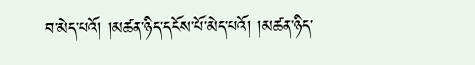བ་མེད་པའོ། །མཚན་ཉིད་དངོས་པོ་མེད་པའོ། །མཚན་ཉིད་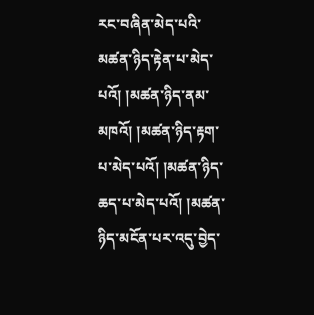རང་བཞིན་མེད་པའི་མཚན་ཉིད་རྟེན་པ་མེད་པའོ། །མཚན་ཉིད་ནམ་མཁའོ། །མཚན་ཉིད་རྟག་པ་མེད་པའོ། །མཚན་ཉིད་ཆད་པ་མེད་པའོ། །མཚན་ཉིད་མངོན་པར་འདུ་བྱེད་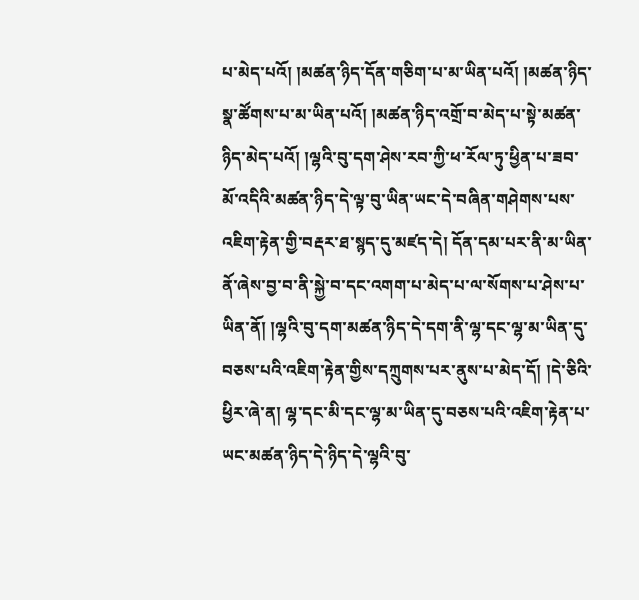པ་མེད་པའོ། །མཚན་ཉིད་དོན་གཅིག་པ་མ་ཡིན་པའོ། །མཚན་ཉིད་སྣ་ཚོགས་པ་མ་ཡིན་པའོ། །མཚན་ཉིད་འགྲོ་བ་མེད་པ་སྟེ་མཚན་ཉིད་མེད་པའོ། །ལྷའི་བུ་དག་ཤེས་རབ་ཀྱི་ཕ་རོལ་ཏུ་ཕྱིན་པ་ཟབ་མོ་འདིའི་མཚན་ཉིད་དེ་ལྟ་བུ་ཡིན་ཡང་དེ་བཞིན་གཤེགས་པས་འཇིག་རྟེན་གྱི་བརྡར་ཐ་སྙད་དུ་མཛད་དེ། དོན་དམ་པར་ནི་མ་ཡིན་ནོ་ཞེས་བྱ་བ་ནི་སྐྱེ་བ་དང་འགག་པ་མེད་པ་ལ་སོགས་པ་ཤེས་པ་ཡིན་ནོ། །ལྷའི་བུ་དག་མཚན་ཉིད་དེ་དག་ནི་ལྷ་དང་ལྷ་མ་ཡིན་དུ་བཅས་པའི་འཇིག་རྟེན་གྱིས་དཀྲུགས་པར་ནུས་པ་མེད་དོ། །དེ་ཅིའི་ཕྱིར་ཞེ་ན། ལྷ་དང་མི་དང་ལྷ་མ་ཡིན་དུ་བཅས་པའི་འཇིག་རྟེན་པ་ཡང་མཚན་ཉིད་དེ་ཉིད་དེ་ལྷའི་བུ་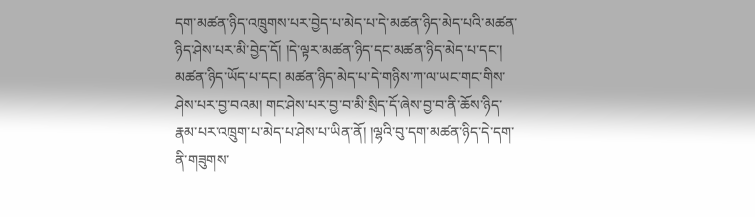དག་མཚན་ཉིད་འཁྲུགས་པར་བྱེད་པ་མེད་པ་དེ་མཚན་ཉིད་མེད་པའི་མཚན་ཉིད་ཤེས་པར་མི་བྱེད་དོ། །དེ་ལྟར་མཚན་ཉིད་དང་མཚན་ཉིད་མེད་པ་དང་། མཚན་ཉིད་ཡོད་པ་དང། མཚན་ཉིད་མེད་པ་དེ་གཉིས་ཀ་ལ་ཡང་གང་གིས་ཤེས་པར་བྱ་བའམ། གང་ཤེས་པར་བྱ་བ་མི་སྲིད་དོ་ཞེས་བྱ་བ་ནི་ཆོས་ཉིད་རྣམ་པར་འཁྲུག་པ་མེད་པ་ཤེས་པ་ཡིན་ནོ། །ལྷའི་བུ་དག་མཚན་ཉིད་དེ་དག་ནི་གཟུགས་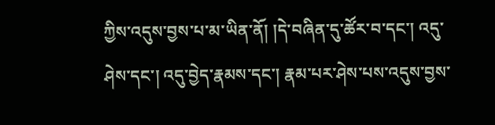ཀྱིས་འདུས་བྱས་པ་མ་ཡིན་ནོ། །དེ་བཞིན་དུ་ཚོར་བ་དང་། འདུ་ཤེས་དང་། འདུ་བྱེད་རྣམས་དང་། རྣམ་པར་ཤེས་པས་འདུས་བྱས་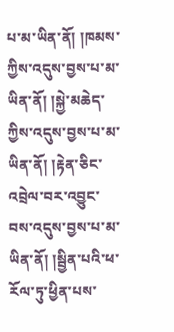པ་མ་ཡིན་ནོ། །ཁམས་ཀྱིས་འདུས་བྱས་པ་མ་ཡིན་ནོ། །སྐྱེ་མཆེད་ཀྱིས་འདུས་བྱས་པ་མ་ཡིན་ནོ། །རྟེན་ཅིང་འབྲེལ་བར་འབྱུང་བས་འདུས་བྱས་པ་མ་ཡིན་ནོ། །སྦྱིན་པའི་ཕ་རོལ་ཏུ་ཕྱིན་པས་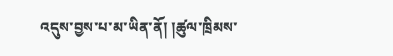འདུས་བྱས་པ་མ་ཡིན་ནོ། །ཚུལ་ཁྲིམས་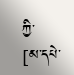ཀྱི་
[མ་དཔེ་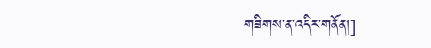གཟིགས་ན་འདིར་གནོན།]